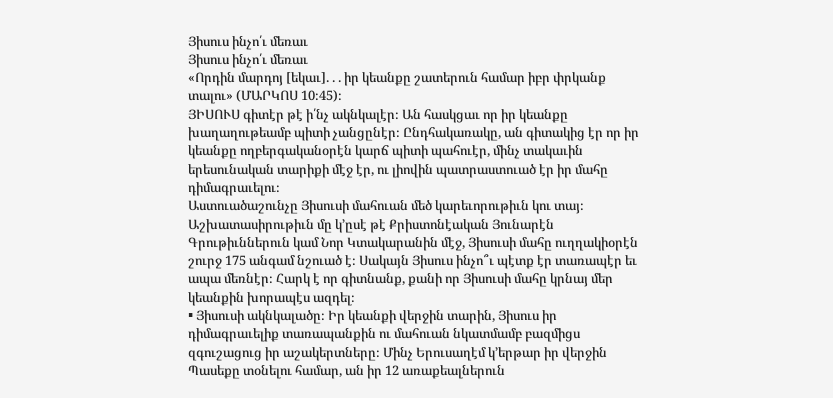Յիսուս ինչո՛ւ մեռաւ
Յիսուս ինչո՛ւ մեռաւ
«Որդին մարդոյ [եկաւ]. . . իր կեանքը շատերուն համար իբր փրկանք տալու» (ՄԱՐԿՈՍ 10։45)։
ՅԻՍՈՒՍ գիտէր թէ ի՛նչ ակնկալէր։ Ան հասկցաւ որ իր կեանքը խաղաղութեամբ պիտի չանցընէր։ Ընդհակառակը, ան գիտակից էր որ իր կեանքը ողբերգականօրէն կարճ պիտի պահուէր, մինչ տակաւին երեսունական տարիքի մէջ էր, ու լիովին պատրաստուած էր իր մահը դիմագրաւելու։
Աստուածաշունչը Յիսուսի մահուան մեծ կարեւորութիւն կու տայ։ Աշխատասիրութիւն մը կ’ըսէ թէ Քրիստոնէական Յունարէն Գրութիւններուն կամ Նոր Կտակարանին մէջ, Յիսուսի մահը ուղղակիօրէն շուրջ 175 անգամ նշուած է։ Սակայն Յիսուս ինչո՞ւ պէտք էր տառապէր եւ ապա մեռնէր։ Հարկ է որ գիտնանք, քանի որ Յիսուսի մահը կրնայ մեր կեանքին խորապէս ազդել։
▪ Յիսուսի ակնկալածը։ Իր կեանքի վերջին տարին, Յիսուս իր դիմագրաւելիք տառապանքին ու մահուան նկատմամբ բազմիցս զգուշացուց իր աշակերտները։ Մինչ Երուսաղէմ կ’երթար իր վերջին Պասեքը տօնելու համար, ան իր 12 առաքեալներուն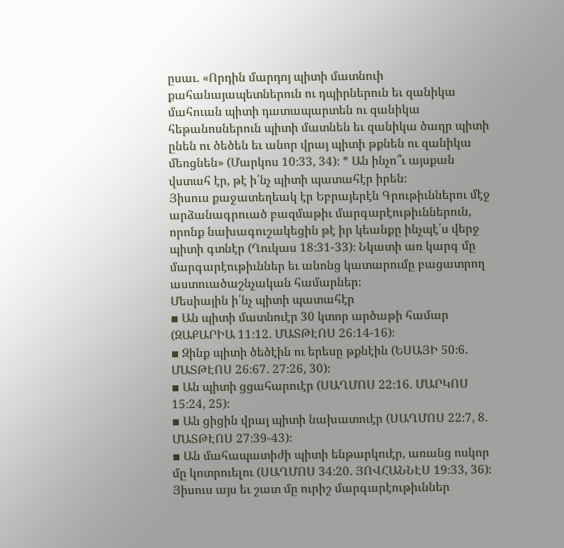ըսաւ. «Որդին մարդոյ պիտի մատնուի քահանայապետներուն ու դպիրներուն եւ զանիկա մահուան պիտի դատապարտեն ու զանիկա հեթանոսներուն պիտի մատնեն եւ զանիկա ծաղր պիտի ընեն ու ծեծեն եւ անոր վրայ պիտի թքնեն ու զանիկա մեռցնեն» (Մարկոս 10։33, 34)։ * Ան ինչո՞ւ այսքան վստահ էր, թէ ի՛նչ պիտի պատահէր իրեն։
Յիսուս քաջատեղեակ էր Եբրայերէն Գրութիւններու մէջ արձանագրուած բազմաթիւ մարգարէութիւններուն, որոնք նախագուշակեցին թէ իր կեանքը ինչպէ՛ս վերջ պիտի գտնէր (Ղուկաս 18։31-33)։ Նկատի առ կարգ մը մարգարէութիւններ եւ անոնց կատարումը բացատրող աստուածաշնչական համարներ։
Մեսիային ի՛նչ պիտի պատահէր
▪ Ան պիտի մատնուէր 30 կտոր արծաթի համար (ԶԱՔԱՐԻԱ 11։12. ՄԱՏԹԷՈՍ 26։14-16)։
▪ Զինք պիտի ծեծէին ու երեսը թքնէին (ԵՍԱՅԻ 50։6. ՄԱՏԹԷՈՍ 26։67. 27։26, 30)։
▪ Ան պիտի ցցահարուէր (ՍԱՂՄՈՍ 22։16. ՄԱՐԿՈՍ 15։24, 25)։
▪ Ան ցիցին վրայ պիտի նախատուէր (ՍԱՂՄՈՍ 22։7, 8. ՄԱՏԹԷՈՍ 27։39-43)։
▪ Ան մահապատիժի պիտի ենթարկուէր, առանց ոսկոր մը կոտրուելու (ՍԱՂՄՈՍ 34։20. ՅՈՎՀԱՆՆԷՍ 19։33, 36)։
Յիսուս այս եւ շատ մը ուրիշ մարգարէութիւններ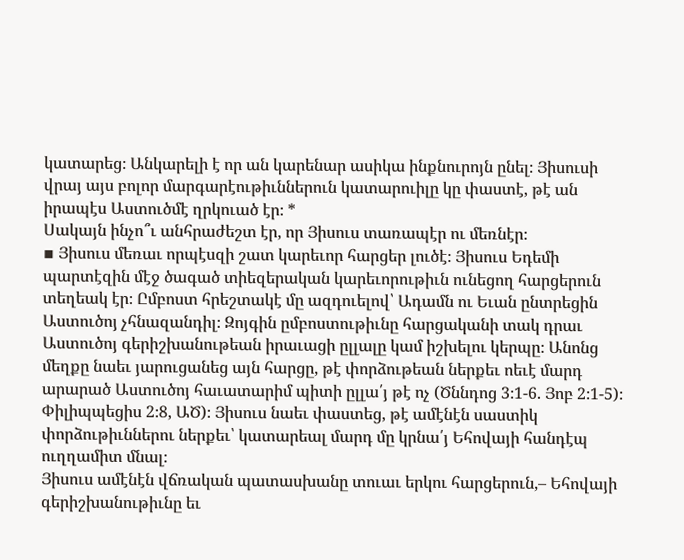կատարեց։ Անկարելի է որ ան կարենար ասիկա ինքնուրոյն ընել։ Յիսուսի վրայ այս բոլոր մարգարէութիւններուն կատարուիլը կը փաստէ, թէ ան իրապէս Աստուծմէ ղրկուած էր։ *
Սակայն ինչո՞ւ անհրաժեշտ էր, որ Յիսուս տառապէր ու մեռնէր։
▪ Յիսուս մեռաւ որպէսզի շատ կարեւոր հարցեր լուծէ։ Յիսուս Եդեմի պարտէզին մէջ ծագած տիեզերական կարեւորութիւն ունեցող հարցերուն տեղեակ էր։ Ըմբոստ հրեշտակէ մը ազդուելով՝ Ադամն ու Եւան ընտրեցին Աստուծոյ չհնազանդիլ։ Զոյգին ըմբոստութիւնը հարցականի տակ դրաւ Աստուծոյ գերիշխանութեան իրաւացի ըլլալը կամ իշխելու կերպը։ Անոնց մեղքը նաեւ յարուցանեց այն հարցը, թէ փորձութեան ներքեւ ոեւէ մարդ արարած Աստուծոյ հաւատարիմ պիտի ըլլա՛յ թէ ոչ (Ծննդոց 3։1-6. Յոբ 2։1-5)։
Փիլիպպեցիս 2։8, ԱԾ)։ Յիսուս նաեւ փաստեց, թէ ամէնէն սաստիկ փորձութիւններու ներքեւ՝ կատարեալ մարդ մը կրնա՛յ Եհովայի հանդէպ ուղղամիտ մնալ։
Յիսուս ամէնէն վճռական պատասխանը տուաւ երկու հարցերուն,– Եհովայի գերիշխանութիւնը եւ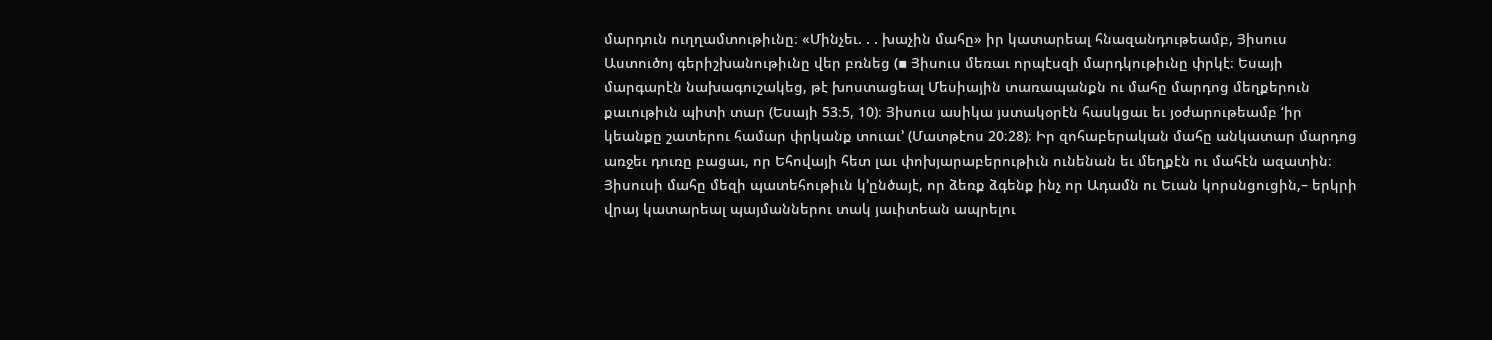մարդուն ուղղամտութիւնը։ «Մինչեւ. . . խաչին մահը» իր կատարեալ հնազանդութեամբ, Յիսուս Աստուծոյ գերիշխանութիւնը վեր բռնեց (▪ Յիսուս մեռաւ որպէսզի մարդկութիւնը փրկէ։ Եսայի մարգարէն նախագուշակեց, թէ խոստացեալ Մեսիային տառապանքն ու մահը մարդոց մեղքերուն քաւութիւն պիտի տար (Եսայի 53։5, 10)։ Յիսուս ասիկա յստակօրէն հասկցաւ եւ յօժարութեամբ ‘իր կեանքը շատերու համար փրկանք տուաւ’ (Մատթէոս 20։28)։ Իր զոհաբերական մահը անկատար մարդոց առջեւ դուռը բացաւ, որ Եհովայի հետ լաւ փոխյարաբերութիւն ունենան եւ մեղքէն ու մահէն ազատին։ Յիսուսի մահը մեզի պատեհութիւն կ’ընծայէ, որ ձեռք ձգենք ինչ որ Ադամն ու Եւան կորսնցուցին,– երկրի վրայ կատարեալ պայմաններու տակ յաւիտեան ապրելու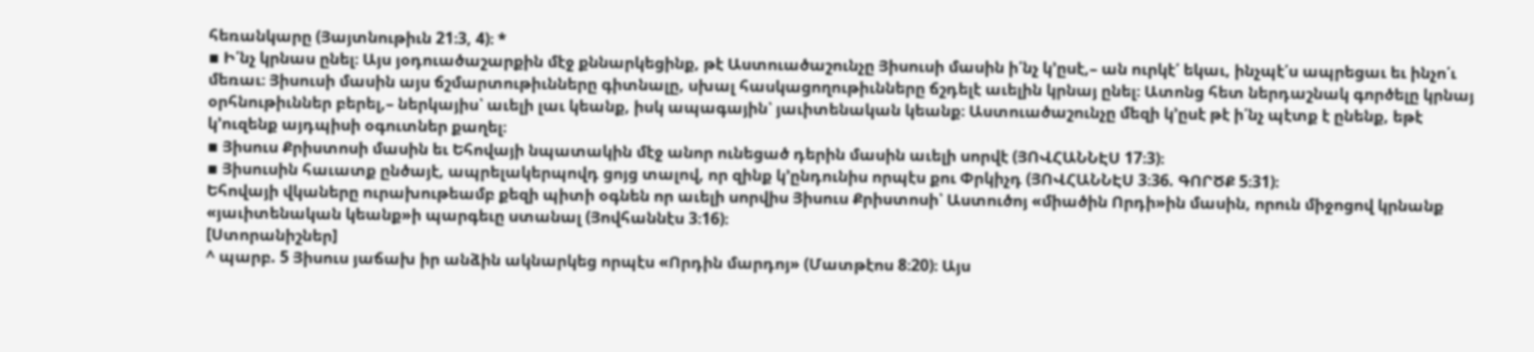հեռանկարը (Յայտնութիւն 21։3, 4)։ *
▪ Ի՛նչ կրնաս ընել։ Այս յօդուածաշարքին մէջ քննարկեցինք, թէ Աստուածաշունչը Յիսուսի մասին ի՛նչ կ’ըսէ,– ան ուրկէ՛ եկաւ, ինչպէ՛ս ապրեցաւ եւ ինչո՛ւ մեռաւ։ Յիսուսի մասին այս ճշմարտութիւնները գիտնալը, սխալ հասկացողութիւնները ճշդելէ աւելին կրնայ ընել։ Ատոնց հետ ներդաշնակ գործելը կրնայ օրհնութիւններ բերել,– ներկայիս՝ աւելի լաւ կեանք, իսկ ապագային՝ յաւիտենական կեանք։ Աստուածաշունչը մեզի կ’ըսէ թէ ի՛նչ պէտք է ընենք, եթէ կ’ուզենք այդպիսի օգուտներ քաղել։
▪ Յիսուս Քրիստոսի մասին եւ Եհովայի նպատակին մէջ անոր ունեցած դերին մասին աւելի սորվէ (ՅՈՎՀԱՆՆԷՍ 17։3)։
▪ Յիսուսին հաւատք ընծայէ, ապրելակերպովդ ցոյց տալով, որ զինք կ’ընդունիս որպէս քու Փրկիչդ (ՅՈՎՀԱՆՆԷՍ 3։36. ԳՈՐԾՔ 5։31)։
Եհովայի վկաները ուրախութեամբ քեզի պիտի օգնեն որ աւելի սորվիս Յիսուս Քրիստոսի՝ Աստուծոյ «միածին Որդի»ին մասին, որուն միջոցով կրնանք «յաւիտենական կեանք»ի պարգեւը ստանալ (Յովհաննէս 3։16)։
[Ստորանիշներ]
^ պարբ. 5 Յիսուս յաճախ իր անձին ակնարկեց որպէս «Որդին մարդոյ» (Մատթէոս 8։20)։ Այս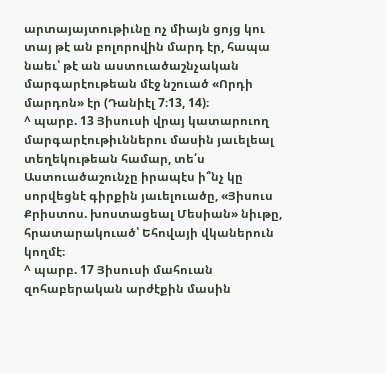արտայայտութիւնը ոչ միայն ցոյց կու տայ թէ ան բոլորովին մարդ էր, հապա նաեւ՝ թէ ան աստուածաշնչական մարգարէութեան մէջ նշուած «Որդի մարդոն» էր (Դանիէլ 7։13, 14)։
^ պարբ. 13 Յիսուսի վրայ կատարուող մարգարէութիւններու մասին յաւելեալ տեղեկութեան համար, տե՛ս Աստուածաշունչը իրապէս ի՞նչ կը սորվեցնէ գիրքին յաւելուածը, «Յիսուս Քրիստոս. խոստացեալ Մեսիան» նիւթը, հրատարակուած՝ Եհովայի վկաներուն կողմէ։
^ պարբ. 17 Յիսուսի մահուան զոհաբերական արժէքին մասին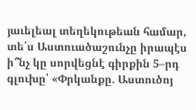յաւելեալ տեղեկութեան համար, տե՛ս Աստուածաշունչը իրապէս ի՞նչ կը սորվեցնէ գիրքին 5–րդ գլուխը՝ «Փրկանքը. Աստուծոյ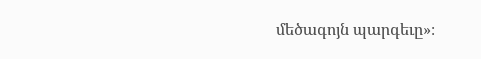մեծագոյն պարգեւը»։